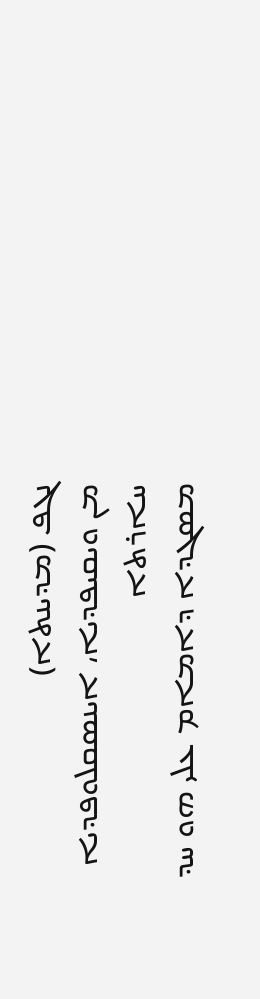ܢܓܦ (ܡܕܝܢܬܐ)
ܡܢ ܘܝܩܝܦܕܝܐ، ܐܝܢܣܩܠܘܦܕܝܐ ܚܐܪܬܐ
ܡܣܓܕܐ ܕܐܡܐܡ ܥܠܝ ܗܘ ܚܕ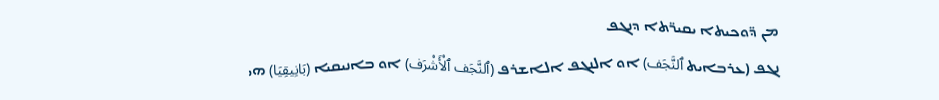ܡܢ ܕ̈ܘܟܝܬܐ ܝܩܝܪ̈ܬܐ ܕܢܓܦ
ܢܓܦ (ܥܪܒܐܝܬ ٱلنَّجَف) ܐܘ ܐܠܢܓܦ ܐܠܐܫܪܦ (ٱلنَّجَف ٱلْأَشْرَف) ܐܘ ܒܐܢܝܩܝܐ (بَانِيقِيَا) ܗܝ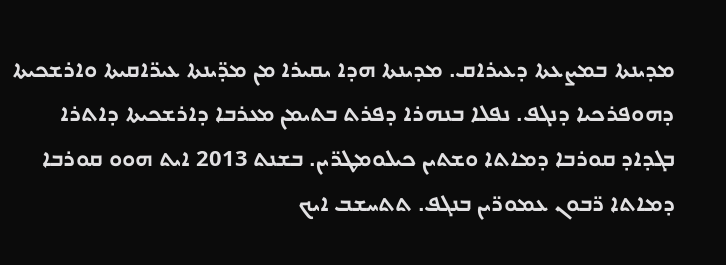ܡܕܝܢܬܐ ܒܡܨܥܬܐ ܕܥܝܪܐܩ. ܡܕܝܢܬܐ ܗܕܐ ܝܩܝܪܐ ܡܢ ܡܕ̈ܝܢܬܐ ܥܝܪ̈ܐܩܝܬܐ ܘܐܪܫܟܝܬܐ ܕܗܘܦܪܟܝܐ ܕܢܓܦ. ܢܦܠܐ ܒܢܗܪܐ ܕܦܪܬ ܒܬܝܡܢ ܡܥܪܒܐ ܕܐܪܫܟܝܬܐ ܕܐܬܪܐ ܒܓܕܐܕ ܩܘܪܒܐ ܕܡܐܬܐ ܘܫܬܝܢ ܟܝܠܘܡܛܪ̈ܝܢ. ܒܫܢܬ 2013 ܐܝܬ ܗܘܘ ܩܘܪܒܐ ܕܡܐܬܐ ܪ̈ܒܘܢ ܥܡܘܪ̈ܝܢ ܒܢܓܦ. ܬܬܚܫܒ ܐܝܟ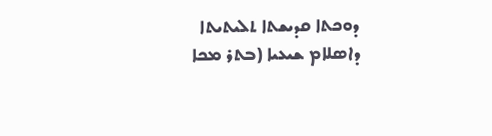ܕܘܟܬܐ ܩܕܝܫܬܐ ܬܠܝܬܝܬܐ ܕܐܣܠܐܡ ܫܝܥܝܐ (ܒܬܪ ܡܟܐ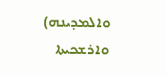ܘܐܠܡܕܝܢܗ) ܘܐܪܫܟܝܬܐ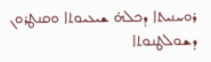ܪܘܚܢܝܬܐ ܕܟܠܗ̇ ܫܝܥܝܘܬܐ ܘܩܢܛܪܘܢ ܕܫܘܠܛܢܘܬܐ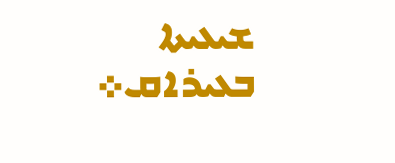ܫܝܥܝܬܐ ܒܥܝܪܐܩ܀